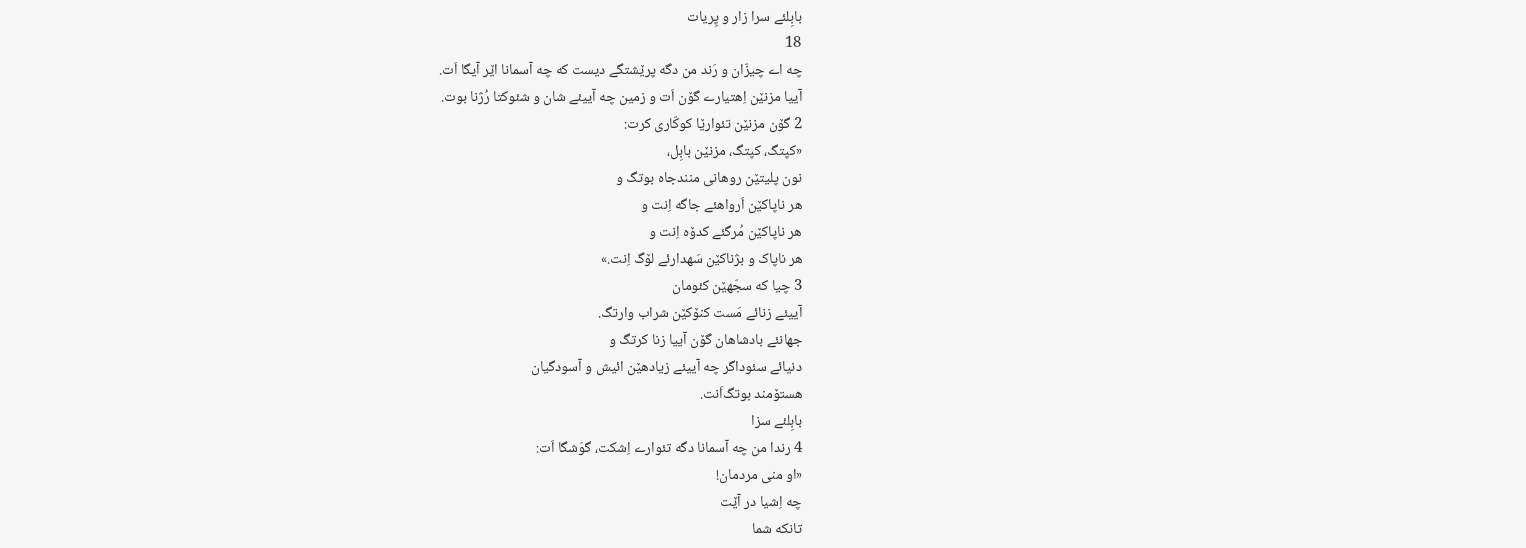بابِلئے سرا زار و پِریات
18
چه اے چیزّان و رَند من دگه پرێشتگے دیست که چه آسمانا اێر آیگا اَت.
آییا مزنێن اِهتیارے گۆن اَت و زمین چه آییئے شان و شئوکتا رُژنا بوت.
2 گۆن مزنێن تئوارێا کوکّاری کرت:
«کپتگ، کپتگ، مزنێن بابِل،
نون پلیتێن روهانی منندجاه بوتگ و
هر ناپاکێن اَرواهئے جاگه اِنت و
هر ناپاکێن مُرگئے کدۆه اِنت و
هر ناپاک و بژناکێن سَهدارئے لۆگ اِنت.»
3 چیا که سجّهێن کئومان
آییئے زنائے مَست کنۆکێن شراب وارتگ.
جهانئے بادشاهان گۆن آییا زنا کرتگ و
دنیائے سئوداگر چه آییئے زیادهێن ائیش و آسودگیان
هستۆمند بوتگ‌اَنت.
بابِلئے سزا
4 رندا من چه آسمانا دگه تئوارے اِشکت، گوَشگا اَت:
«او منی مردمان!
چه اِشیا در آێت
تانکه شما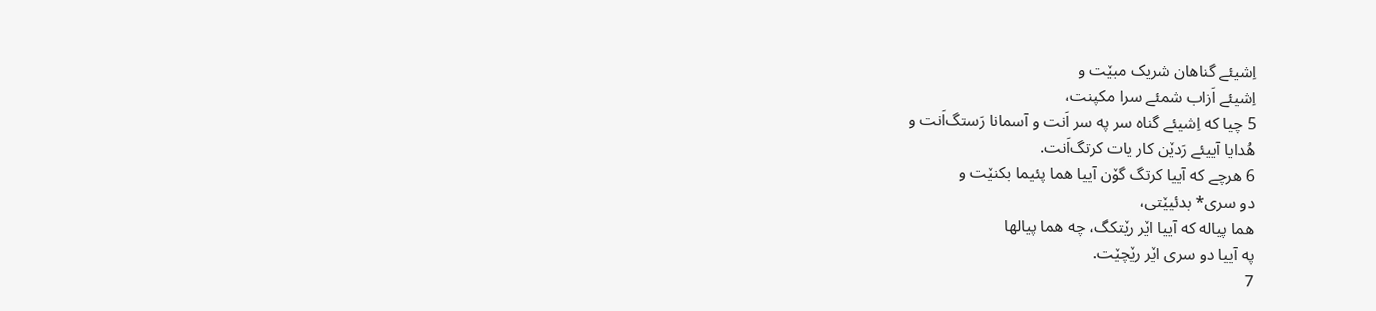اِشیئے گناهان شریک مبێت و
اِشیئے اَزاب شمئے سرا مکپنت،
5 چیا که اِشیئے گناه سر په سر اَنت و آسمانا رَستگ‌اَنت و
هُدایا آییئے رَدێن کار یات کرتگ‌اَنت.
6 هرچے که آییا کرتگ گۆن آییا هما پئیما بکنێت و
دو سری* بدئیێتی،
هما پیاله که آییا اێر رێتکگ، چه هما پیالها
په آییا دو سری اێر رێچێت.
7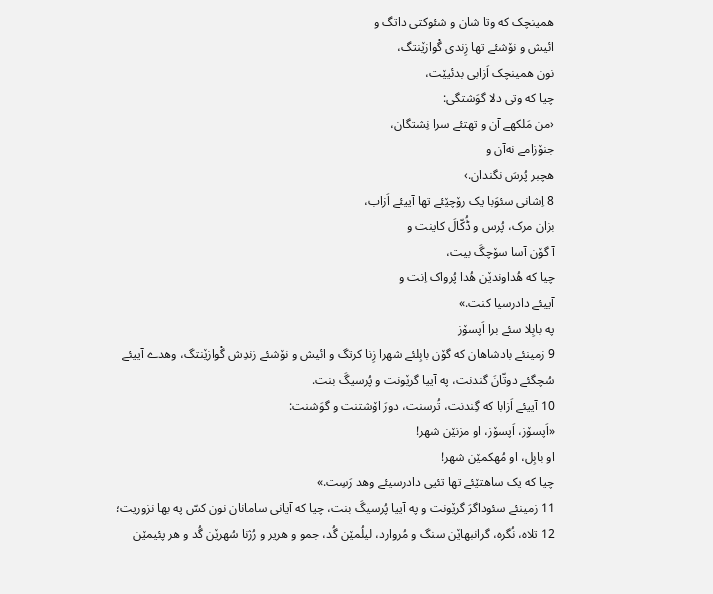همینچک که وتا شان و شئوکتی داتگ و
ائیش و نۆشئے تها زِندی گْوازێنتگ،
نون همینچک اَزابی بدئیێت،
چیا که وتی دلا گوَشتگی:
‹من مَلکهے آن و تهتئے سرا نِشتگان،
جنۆزامے نه‌آن و
هچبر پُرسَ نگندان.›
8 اِشانی سئوَبا یک رۆچێئے تها آییئے اَزاب،
بزان مرک، پُرس و ڈُکّالَ کاینت و
آ گۆن آسا سۆچگَ بیت،
چیا که هُداوندێن هُدا پُرواک اِنت و
آییئے دادرسیا کنت.»
په بابِلا سئے برا اَپسۆز
9 زمینئے بادشاهان که گۆن بابِلئے شهرا زِنا کرتگ و ائیش و نۆشئے زندِش گْوازێنتگ، وهدے آییئے سُچگئے دوتّانَ گندنت، په آییا گرێونت و پُرسیگَ بنت.
10 آییئے اَزابا که گِندنت، تُرسنت، دورَ اۆشتنت و گوَشنت:
«اَپسۆز، اَپسۆز، او مزنێن شهر!
او بابِل، او مُهکمێن شهر!
چیا که یک ساهتێئے تها تئیی دادرسیئے وهد رَسِت.»
11 زمینئے سئوداگرَ گرێونت و په آییا پُرسیگَ بنت، چیا که آیانی سامانان نون کسّ په بها نزوریت؛
12 تلاه، نُگره، گرانبهاێن سنگ و مُروارد، لیلُمێن گُد، جمو و هریر و رُژنا سُهرێن گُد و هر پئیمێن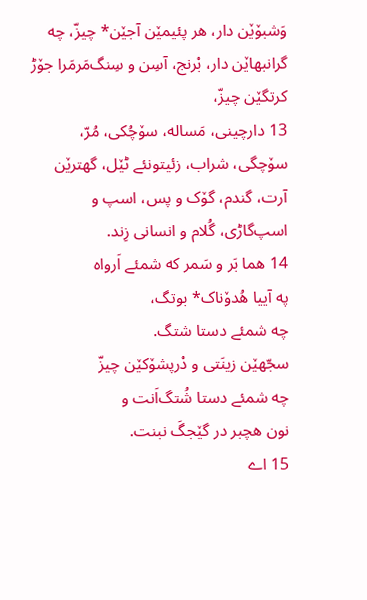وَشبۆێن دار، هر پئیمێن آجێن* چیزّ، چه گرانبهاێن دار، بْرنج، آسِن و سِنگ‌مَرمَرا جۆڑ کرتگێن چیزّ،
13 دارچینی، مَساله، سۆچُکی، مُرّ، سۆچگی، شراب، زئیتونئے ٹێل، گهترێن آرت، گندم، گۆک و پس، اسپ و اسپ‌گاڑی، گُلام و انسانی زِند.
14 هما بَر و سَمر که شمئے اَرواه
په آییا هُدۆناک* بوتگ،
چه شمئے دستا شتگ.
سجّهێن زینَتی و دْرپشۆکێن چیزّ
چه شمئے دستا شُتگ‌اَنت و
نون هچبر در گێجگَ نبنت.
15 اے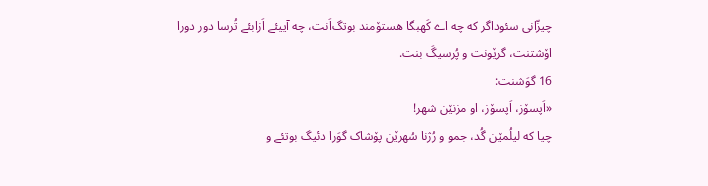چیزّانی سئوداگر که چه اے کَهبگا هستۆمند بوتگ‌اَنت، چه آییئے اَزابئے تُرسا دور دورا اۆشتنت، گرێونت و پُرسیگَ بنت.
16 گوَشنت:
«اَپسۆز، اَپسۆز، او مزنێن شهر!
چیا که لیلُمێن گُد، جمو و رُژنا سُهرێن پۆشاک گوَرا دئیگ بوتئے و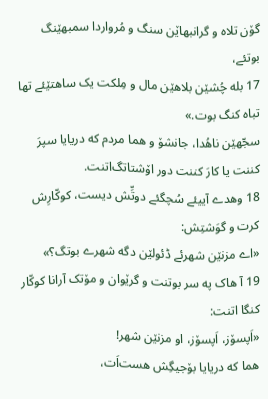گۆن تلاه و گرانبهاێن سنگ و مُرواردا سمبهێنگ بوتئے،
17 بله چُشێن بلاهێن مال و مِلکت یک ساهتێئے تها تباه کنگ بوت.»
سجّهێن ناهُدا، جانشۆ و هما مردم که دریایا سپرَ کننت یا کارَ کننت دور اۆشتاتگ‌اتنت.
18 وهدے آییئے سُچگئے دوتِّش دیست، کوکّارِش کرت و گوَشتِش:
«اے مزنێن شهرئے ڈئولێن دگه شهرے بوتگ؟»
19 آ هاک په سر بوتنت و گرێوان و مۆتک آرانا کوکّار کنگا اتنت:
«اَپسۆز، اَپسۆز، او مزنێن شهر!
هما که دریایا بۆجیگِش هست‌اَت،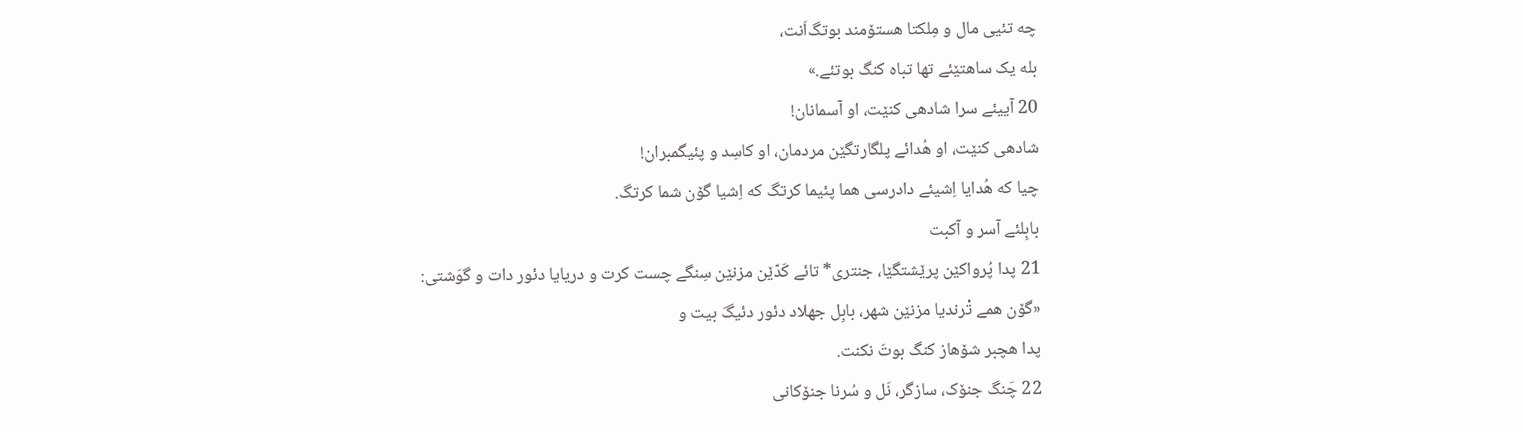چه تئیی مال و مِلکتا هستۆمند بوتگ‌اَنت،
بله یک ساهتێئے تها تباه کنگ بوتئے.»
20 آییئے سرا شادهی کنێت، او آسمانان!
شادهی کنێت، او هُدائے پلگارتگێن مردمان، او کاسِد و پئیگمبران!
چیا که هُدایا اِشیئے دادرسی هما پئیما کرتگ که اِشیا گۆن شما کرتگ.
بابِلئے آسر و آکبت
21 پدا پُرواکێن پرێشتگێا، جنتری* تائے کَدّێن مزنێن سِنگے چست کرت و دریایا دئور دات و گوَشتی:
«گۆن همے تْرندیا مزنێن شهر، بابِل جهلاد دئور دئیگَ بیت و
پدا هچبر شۆهاز کنگ بوتَ نکنت.
22 چَنگ جنۆک، سازگر، نَل و سُرنا جنۆکانی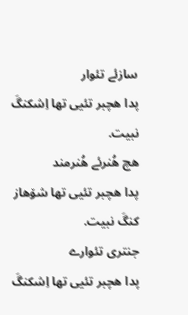سازئے تئوار
پدا هچبر تئیی تها اِشکنگَ نبیت.
هچ هُنرئے هُنرمند
پدا هچبر تئیی تها شۆهاز کنگَ نبیت.
جنتری تئوارے
پدا هچبر تئیی تها اِشکنگَ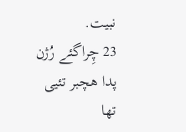نبیت.
23 چِراگئے رُژن
پدا هچبر تئیی تها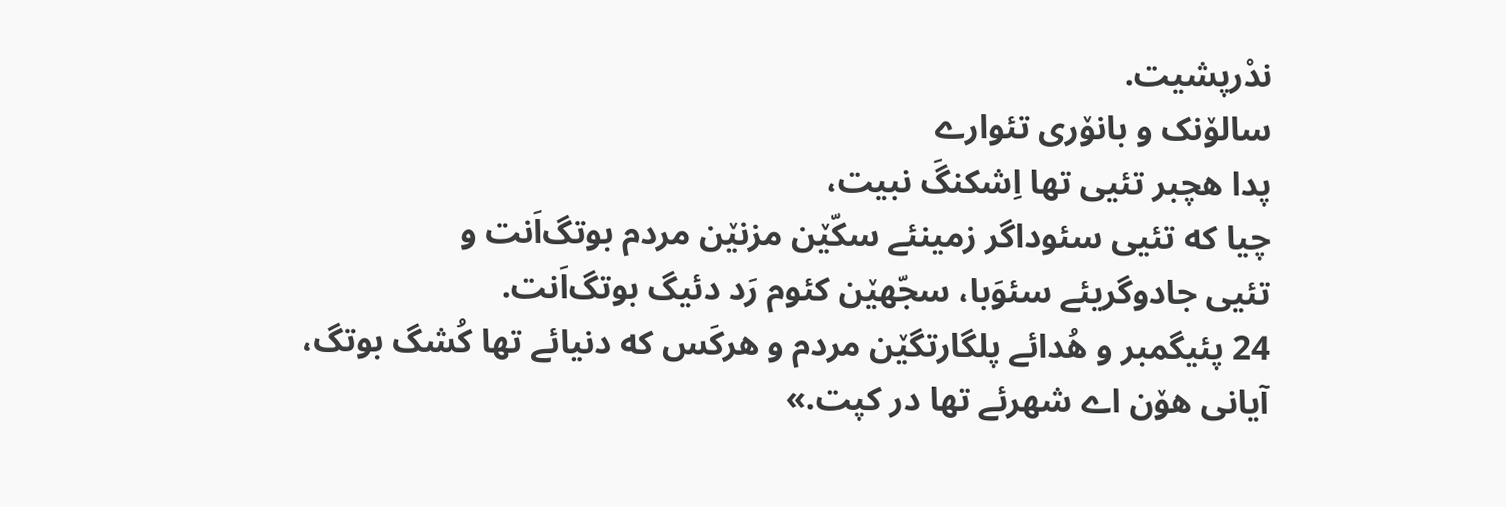ندْرپشیت.
سالۆنک و بانۆری تئوارے
پدا هچبر تئیی تها اِشکنگَ نبیت،
چیا که تئیی سئوداگر زمینئے سکّێن مزنێن مردم بوتگ‌اَنت و
تئیی جادوگریئے سئوَبا، سجّهێن کئوم رَد دئیگ بوتگ‌اَنت.
24 پئیگمبر و هُدائے پلگارتگێن مردم و هرکَس که دنیائے تها کُشگ بوتگ،
آیانی هۆن اے شهرئے تها در کپت.»